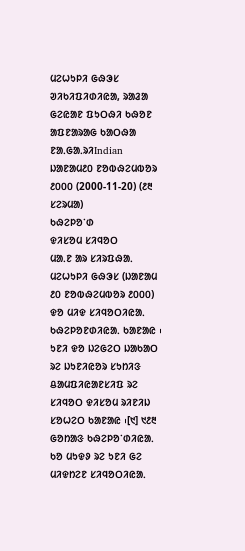ᱢᱮᱦᱩᱞᱤ ᱜᱷᱳᱥ
ᱣᱤᱠᱤᱯᱤᱰᱤᱭᱟ, ᱨᱟᱲᱟ ᱜᱮᱭᱟᱱ ᱯᱩᱛᱷᱤ ᱠᱷᱚᱱ
ᱟᱯᱱᱟᱨᱟᱜ ᱠᱟᱛᱷᱟ
ᱱᱟᱹᱜᱟᱹᱨᱤIndian
ᱡᱟᱱᱟᱢ᱒᱐ ᱱᱚᱵᱷᱮᱢᱵᱚᱨ ᱒᱐᱐᱐ (2000-11-20) (᱒᱓ ᱥᱮᱨᱢᱟ)
ᱠᱷᱮᱞᱚᱸᱰ
ᱫᱤᱥᱚᱢ ᱥᱤᱧᱚᱛ
ᱢᱟᱹᱱ ᱟᱨ ᱥᱤᱨᱯᱷᱟᱹ
ᱢᱮᱦᱩᱞᱤ ᱜᱷᱳᱥ (ᱡᱟᱱᱟᱢ ᱒᱐ ᱱᱚᱵᱷᱮᱢᱵᱚᱨ ᱒᱐᱐᱐) ᱫᱚ ᱢᱤᱫ ᱥᱤᱧᱚᱛᱤᱭᱟᱹ ᱠᱷᱮᱞᱚᱱᱰᱤᱭᱟᱹ ᱠᱟᱱᱟᱭ ᱾ ᱩᱱᱤ ᱫᱚ ᱡᱮᱜᱮᱛ ᱡᱟᱠᱟᱛ ᱨᱮ ᱡᱩᱱᱤᱭᱚᱨ ᱥᱩᱴᱤᱝ ᱪᱟᱢᱯᱤᱭᱟᱱᱥᱤᱯ ᱨᱮ ᱥᱤᱧᱚᱛ ᱫᱤᱥᱚᱢ ᱨᱤᱱᱤᱡ ᱥᱚᱦᱮᱛ ᱠᱟᱱᱟᱭ ᱾[᱑] ᱑᱒᱓ ᱜᱚᱴᱟᱝ ᱠᱷᱮᱞᱚᱸᱰᱤᱭᱟᱹ ᱠᱚ ᱢᱩᱫᱽ ᱨᱮ ᱩᱱᱤ ᱜᱮ ᱢᱤᱫᱴᱮᱱ ᱥᱤᱧᱚᱛᱤᱭᱟᱹ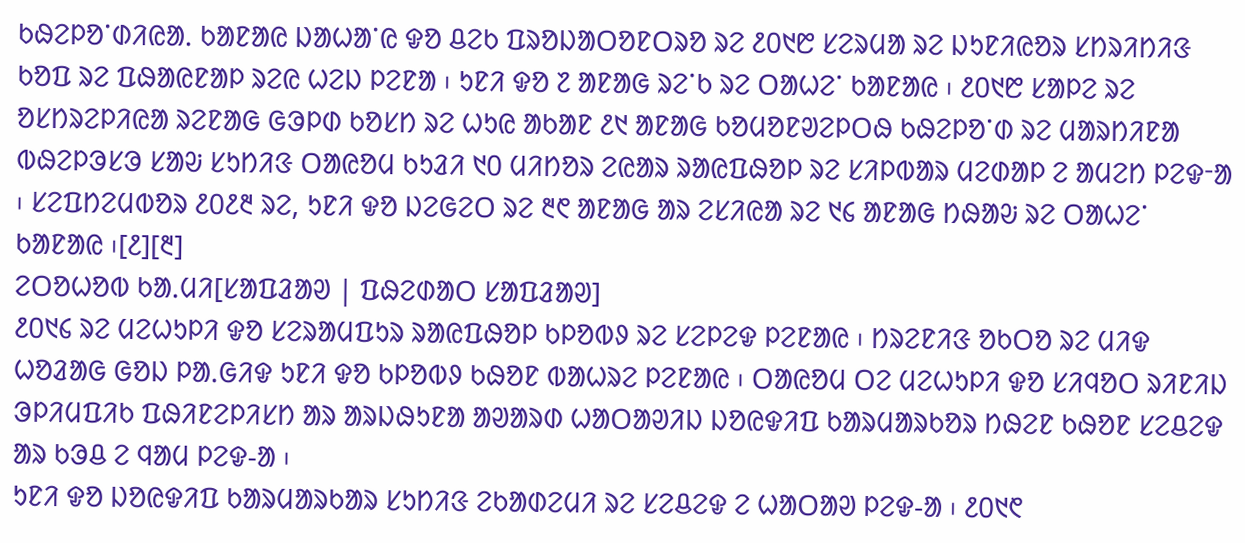ᱠᱷᱮᱞᱚᱸᱰᱤᱭᱟᱹ ᱠᱟᱱᱟᱭ ᱡᱟᱦᱟᱸᱭ ᱫᱚ ᱪᱮᱠ ᱯᱨᱚᱡᱟᱛᱚᱱᱛᱨᱚ ᱨᱮ ᱒᱐᱑᱘ ᱥᱮᱨᱢᱟ ᱨᱮ ᱡᱩᱱᱤᱭᱚᱨ ᱥᱴᱨᱤᱴᱤᱝ ᱠᱚᱯ ᱨᱮ ᱯᱷᱟᱭᱱᱟᱞ ᱨᱮᱭ ᱦᱮᱡ ᱞᱮᱱᱟ ᱾ ᱩᱱᱤ ᱫᱚ ᱗ ᱟᱱᱟᱜ ᱨᱮᱸᱠ ᱨᱮ ᱛᱟᱦᱮᱸ ᱠᱟᱱᱟᱭ ᱾ ᱒᱐᱑᱘ ᱥᱟᱞᱮ ᱨᱮ ᱚᱥᱴᱨᱮᱞᱤᱭᱟ ᱨᱮᱱᱟᱜ ᱜᱳᱞᱰ ᱠᱚᱥᱴ ᱨᱮ ᱦᱩᱭ ᱟᱠᱟᱱ ᱒᱑ ᱟᱱᱟᱜ ᱠᱚᱢᱚᱱᱣᱮᱞᱛᱷ ᱠᱷᱮᱞᱚᱸᱰ ᱨᱮ ᱢᱟᱨᱴᱤᱱᱟ ᱵᱷᱮᱞᱳᱥᱳ ᱥᱟᱶ ᱥᱩᱴᱤᱝ ᱛᱟᱭᱚᱢ ᱠᱩᱲᱤ ᱑᱐ ᱢᱤᱴᱚᱨ ᱮᱭᱟᱨ ᱨᱟᱭᱯᱷᱚᱞ ᱨᱮ ᱥᱤᱞᱵᱟᱨ ᱢᱮᱰᱟᱞ ᱮ ᱟᱢᱮᱴ ᱞᱮᱫᱼᱟ ᱾ ᱥᱮᱯᱴᱮᱢᱵᱚᱨ ᱒᱐᱒᱓ ᱨᱮ, ᱩᱱᱤ ᱫᱚ ᱡᱮᱜᱮᱛ ᱨᱮ ᱓᱖ ᱟᱱᱟᱜ ᱟᱨ ᱮᱥᱤᱭᱟ ᱨᱮ ᱑᱔ ᱟᱱᱟᱜ ᱴᱷᱟᱶ ᱨᱮ ᱛᱟᱦᱮᱸ ᱠᱟᱱᱟᱭ ᱾[᱒][᱓]
ᱮᱛᱚᱦᱚᱵ ᱠᱟᱹᱢᱤ[ᱥᱟᱯᱲᱟᱣ | ᱯᱷᱮᱰᱟᱛ ᱥᱟᱯᱲᱟᱣ]
᱒᱐᱑᱔ ᱨᱮ ᱢᱮᱦᱩᱞᱤ ᱫᱚ ᱥᱮᱨᱟᱢᱯᱩᱨ ᱨᱟᱭᱯᱷᱚᱞ ᱠᱞᱚᱵᱽ ᱨᱮ ᱥᱮᱞᱮᱫ ᱞᱮᱱᱟᱭ ᱾ ᱴᱨᱮᱱᱤᱝ ᱚᱠᱛᱚ ᱨᱮ ᱢᱤᱫ ᱦᱚᱲᱟᱜ ᱜᱚᱡ ᱞᱟᱹᱜᱤᱫ ᱩᱱᱤ ᱫᱚ ᱠᱞᱚᱵᱽ ᱠᱷᱚᱱ ᱵᱟᱦᱨᱮ ᱞᱮᱱᱟᱭ ᱾ ᱛᱟᱭᱚᱢ ᱛᱮ ᱢᱮᱦᱩᱞᱤ ᱫᱚ ᱥᱤᱧᱚᱛ ᱨᱤᱱᱤᱡ ᱳᱞᱤᱢᱯᱤᱠ ᱯᱷᱤᱱᱮᱞᱤᱥᱴ ᱟᱨ ᱟᱨᱡᱷᱩᱱᱟ ᱟᱣᱟᱨᱰ ᱦᱟᱛᱟᱣᱤᱡ ᱡᱚᱭᱫᱤᱯ ᱠᱟᱨᱢᱟᱨᱠᱚᱨ ᱴᱷᱮᱱ ᱠᱷᱚᱱ ᱥᱮᱪᱮᱫ ᱟᱨ ᱠᱳᱪ ᱮ ᱧᱟᱢ ᱞᱮᱫ-ᱟ ᱾
ᱩᱱᱤ ᱫᱚ ᱡᱚᱭᱫᱤᱯ ᱠᱟᱨᱢᱟᱨᱠᱟᱨ ᱥᱩᱴᱤᱝ ᱮᱠᱟᱰᱮᱢᱤ ᱨᱮ ᱥᱮᱪᱮᱫ ᱮ ᱦᱟᱛᱟᱣ ᱞᱮᱫ-ᱟ ᱾ ᱒᱐᱑᱖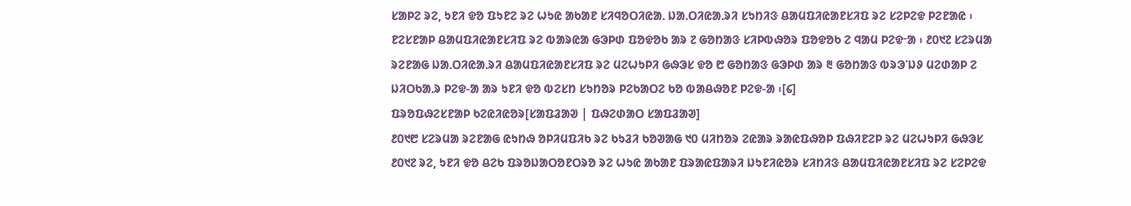ᱥᱟᱞᱮ ᱨᱮ, ᱩᱱᱤ ᱫᱚ ᱯᱩᱱᱮ ᱨᱮ ᱦᱩᱭ ᱟᱠᱟᱱ ᱥᱤᱧᱚᱛᱤᱭᱟᱹ ᱡᱟᱹᱛᱤᱭᱟᱹᱨᱤ ᱥᱩᱴᱤᱝ ᱪᱟᱢᱯᱤᱭᱟᱱᱥᱤᱯ ᱨᱮ ᱥᱮᱞᱮᱫ ᱞᱮᱱᱟᱭ ᱾ ᱱᱮᱥᱱᱟᱞ ᱪᱟᱢᱯᱤᱭᱟᱱᱥᱤᱯ ᱨᱮ ᱵᱟᱨᱭᱟ ᱜᱳᱞᱰ ᱯᱚᱫᱚᱠ ᱟᱨ ᱗ ᱜᱚᱴᱟᱝ ᱥᱤᱞᱵᱷᱚᱨ ᱯᱚᱫᱚᱠ ᱮ ᱧᱟᱢ ᱞᱮᱫᱼᱟ ᱾ ᱒᱐᱑᱗ ᱥᱮᱨᱢᱟ ᱨᱮᱱᱟᱜ ᱡᱟᱹᱛᱤᱭᱟᱹᱨᱤ ᱪᱟᱢᱯᱤᱭᱟᱱᱥᱤᱯ ᱨᱮ ᱢᱮᱦᱩᱞᱤ ᱜᱷᱳᱥ ᱫᱚ ᱘ ᱜᱚᱴᱟᱝ ᱜᱳᱞᱰ ᱟᱨ ᱓ ᱜᱚᱴᱟᱝ ᱵᱨᱳᱸᱡᱽ ᱢᱮᱰᱟᱞ ᱮ ᱡᱤᱛᱠᱟᱹᱨ ᱞᱮᱫ-ᱟ ᱟᱨ ᱩᱱᱤ ᱫᱚ ᱵᱮᱥᱴ ᱥᱩᱴᱚᱨ ᱞᱮᱠᱟᱛᱮ ᱠᱚ ᱵᱟᱪᱷᱚᱱ ᱞᱮᱫ-ᱟ ᱾[᱔]
ᱯᱨᱚᱯᱷᱮᱥᱱᱟᱞ ᱠᱮᱭᱤᱭᱚᱨ[ᱥᱟᱯᱲᱟᱣ | ᱯᱷᱮᱰᱟᱛ ᱥᱟᱯᱲᱟᱣ]
᱒᱐᱑᱘ ᱥᱮᱨᱢᱟ ᱨᱮᱱᱟᱜ ᱭᱩᱴᱷ ᱚᱞᱤᱢᱯᱤᱠ ᱨᱮ ᱠᱩᱲᱤ ᱠᱚᱣᱟᱜ ᱑᱐ ᱢᱤᱴᱚᱨ ᱮᱭᱟᱨ ᱨᱟᱭᱯᱷᱚᱞ ᱯᱷᱤᱱᱮᱞ ᱨᱮ ᱢᱮᱦᱩᱞᱤ ᱜᱷᱳᱥ
᱒᱐᱑᱗ ᱨᱮ, ᱩᱱᱤ ᱫᱚ ᱪᱮᱠ ᱯᱨᱚᱡᱟᱛᱚᱱᱛᱨᱚ ᱨᱮ ᱦᱩᱭ ᱟᱠᱟᱱ ᱯᱨᱟᱭᱯᱟᱨᱤ ᱡᱩᱱᱤᱭᱚᱨ ᱥᱤᱴᱤᱝ ᱪᱟᱢᱯᱤᱭᱟᱱᱥᱤᱯ ᱨᱮ ᱥᱮᱞᱮᱫ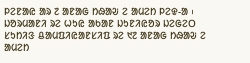ᱞᱮᱱᱟᱭ ᱟᱨ ᱗ ᱟᱱᱟᱜ ᱴᱷᱟᱶ ᱮ ᱟᱢᱮᱴ ᱞᱮᱫ-ᱟ ᱾ ᱡᱚᱨᱢᱟᱱᱤ ᱨᱮ ᱦᱩᱭ ᱟᱠᱟᱱ ᱡᱩᱱᱤᱭᱚᱨ ᱡᱮᱜᱮᱛ ᱥᱩᱴᱤᱝ ᱪᱟᱢᱯᱤᱭᱟᱱᱥᱤᱯ ᱨᱮ ᱑᱗ ᱟᱱᱟᱜ ᱴᱷᱟᱶ ᱮ ᱟᱢᱮᱴ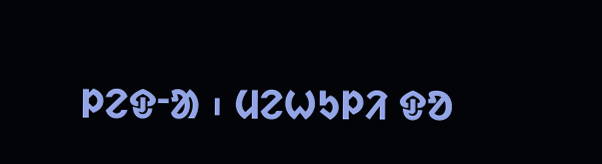ᱞᱮᱫᱼᱟ ᱾ ᱢᱮᱦᱩᱞᱤ ᱫᱚ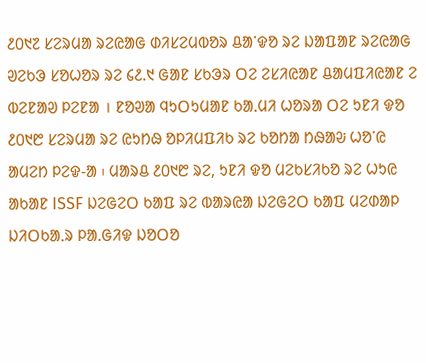᱒᱐᱑᱗ ᱥᱮᱨᱢᱟ ᱨᱮᱭᱟᱜ ᱰᱤᱥᱮᱢᱵᱚᱨ ᱪᱟᱸᱫᱚ ᱨᱮ ᱡᱟᱯᱟᱱ ᱨᱮᱭᱟᱜ ᱣᱮᱠᱳ ᱥᱚᱦᱚᱨ ᱨᱮ ᱔᱒.᱑ ᱜᱟᱱ ᱥᱠᱳᱨ ᱛᱮ ᱮᱥᱤᱭᱟᱱ ᱪᱟᱢᱯᱤᱭᱟᱱ ᱮ ᱵᱮᱱᱟᱣ ᱞᱮᱱᱟ । ᱱᱚᱣᱟ ᱧᱩᱛᱩᱢᱟᱱ ᱠᱟᱹᱢᱤ ᱦᱚᱨᱟ ᱛᱮ ᱩᱱᱤ ᱫᱚ ᱒᱐᱑᱘ ᱥᱮᱨᱢᱟ ᱨᱮ ᱭᱩᱴᱷ ᱚᱞᱤᱢᱯᱤᱠ ᱨᱮ ᱠᱚᱴᱟ ᱴᱷᱟᱶ ᱦᱚᱸᱭ ᱟᱢᱮᱴ ᱞᱮᱫ-ᱟ ᱾ ᱢᱟᱨᱪ ᱒᱐᱑᱘ ᱨᱮ, ᱩᱱᱤ ᱫᱚ ᱢᱮᱠᱥᱤᱠᱚ ᱨᱮ ᱦᱩᱭ ᱟᱠᱟᱱ ISSF ᱡᱮᱜᱮᱛ ᱠᱟᱯ ᱨᱮ ᱵᱟᱨᱭᱟ ᱡᱮᱜᱮᱛ ᱠᱟᱯ ᱢᱮᱰᱟᱞ ᱡᱤᱛᱠᱟᱹᱨ ᱞᱟᱹᱜᱤᱫ ᱡᱚᱛᱚ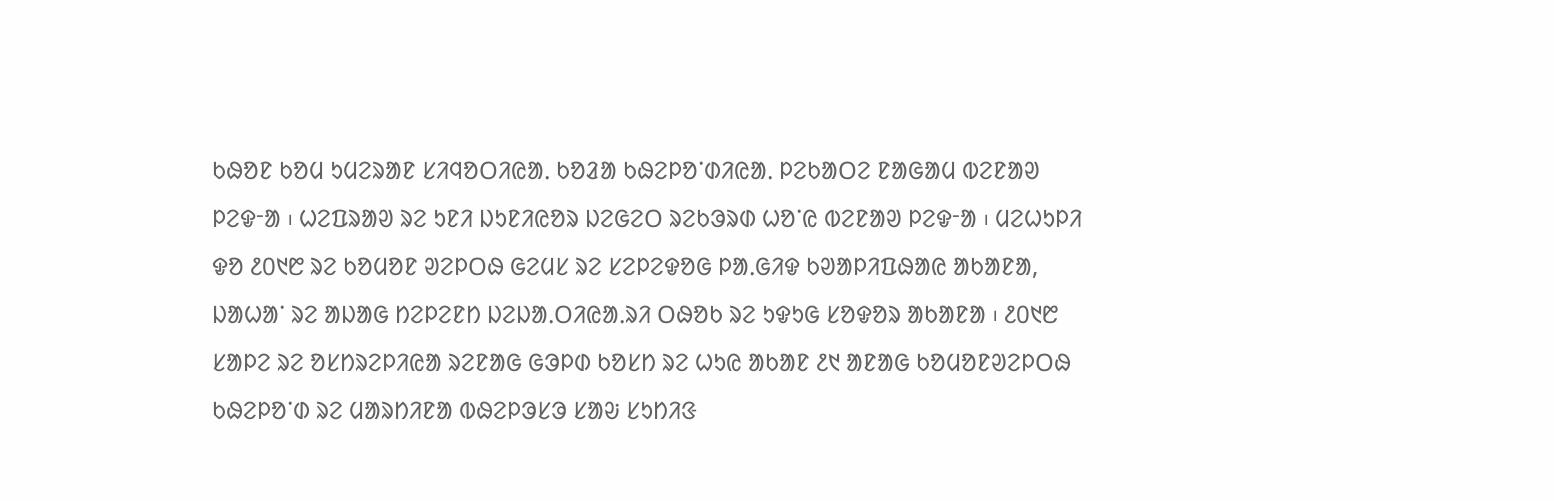ᱠᱷᱚᱱ ᱠᱚᱢ ᱩᱢᱮᱨᱟᱱ ᱥᱤᱧᱚᱛᱤᱭᱟᱹ ᱠᱚᱲᱟ ᱠᱷᱮᱞᱚᱸᱰᱤᱭᱟᱹ ᱞᱮᱠᱟᱛᱮ ᱱᱟᱜᱟᱢ ᱵᱮᱱᱟᱣ ᱞᱮᱫᱼᱟ ᱾ ᱦᱮᱯᱨᱟᱣ ᱨᱮ ᱩᱱᱤ ᱡᱩᱱᱤᱭᱚᱨ ᱡᱮᱜᱮᱛ ᱨᱮᱠᱳᱨᱰ ᱦᱚᱸᱭ ᱵᱮᱱᱟᱣ ᱞᱮᱫᱼᱟ ᱾ ᱢᱮᱦᱩᱞᱤ ᱫᱚ ᱒᱐᱑᱘ ᱨᱮ ᱠᱚᱢᱚᱱ ᱣᱮᱞᱛᱷ ᱜᱮᱢᱥ ᱨᱮ ᱥᱮᱞᱮᱫᱚᱜ ᱞᱟᱹᱜᱤᱫ ᱠᱣᱟᱞᱤᱯᱷᱟᱭ ᱟᱠᱟᱱᱟ, ᱡᱟᱦᱟᱸ ᱨᱮ ᱟᱡᱟᱜ ᱴᱮᱞᱮᱱᱴ ᱡᱮᱡᱟᱹᱛᱤᱭᱟᱹᱨᱤ ᱛᱷᱚᱠ ᱨᱮ ᱩᱫᱩᱜ ᱥᱚᱫᱚᱨ ᱟᱠᱟᱱᱟ ᱾ ᱒᱐᱑᱘ ᱥᱟᱞᱮ ᱨᱮ ᱚᱥᱴᱨᱮᱞᱤᱭᱟ ᱨᱮᱱᱟᱜ ᱜᱳᱞᱰ ᱠᱚᱥᱴ ᱨᱮ ᱦᱩᱭ ᱟᱠᱟᱱ ᱒᱑ ᱟᱱᱟᱜ ᱠᱚᱢᱚᱱᱣᱮᱞᱛᱷ ᱠᱷᱮᱞᱚᱸᱰ ᱨᱮ ᱢᱟᱨᱴᱤᱱᱟ ᱵᱷᱮᱞᱳᱥᱳ ᱥᱟᱶ ᱥᱩᱴᱤᱝ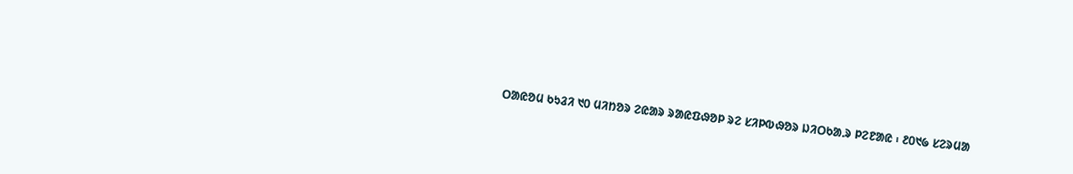ᱛᱟᱭᱚᱢ ᱠᱩᱲᱤ ᱑᱐ ᱢᱤᱴᱚᱨ ᱮᱭᱟᱨ ᱨᱟᱭᱯᱷᱚᱞ ᱨᱮ ᱥᱤᱞᱵᱷᱚᱨ ᱡᱤᱛᱠᱟᱹᱨ ᱞᱮᱱᱟᱭ ᱾ ᱒᱐᱑᱙ ᱥᱮᱨᱢᱟ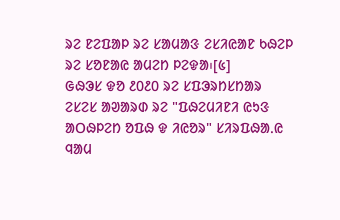ᱨᱮ ᱱᱮᱯᱟᱞ ᱨᱮ ᱥᱟᱢᱟᱝ ᱮᱥᱤᱭᱟᱱ ᱠᱷᱮᱞ ᱨᱮ ᱥᱚᱱᱟᱭ ᱟᱢᱮᱴ ᱞᱮᱫᱟ᱾[᱕]
ᱜᱷᱳᱥ ᱫᱚ ᱒᱐᱒᱐ ᱨᱮ ᱥᱯᱳᱨᱴᱥᱴᱟᱨ ᱮᱥᱮᱥ ᱟᱣᱟᱨᱰ ᱨᱮ "ᱯᱷᱮᱢᱤᱱᱤ ᱭᱩᱝ ᱟᱛᱷᱞᱮᱴ ᱚᱯᱷ ᱫ ᱤᱭᱚᱨ" ᱥᱤᱨᱯᱷᱟᱹᱭ ᱧᱟᱢ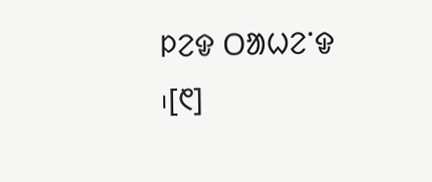ᱞᱮᱫ ᱛᱟᱦᱮᱸᱫ ᱾[᱖]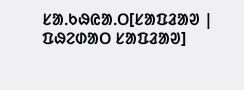ᱥᱟᱹᱠᱷᱭᱟᱹᱛ[ᱥᱟᱯᱲᱟᱣ | ᱯᱷᱮᱰᱟᱛ ᱥᱟᱯᱲᱟᱣ]